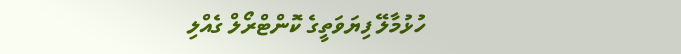ހުޅުމާލޭ ފިޔަވަތީގެ ކޮންޓްރޯލް ގެއްލި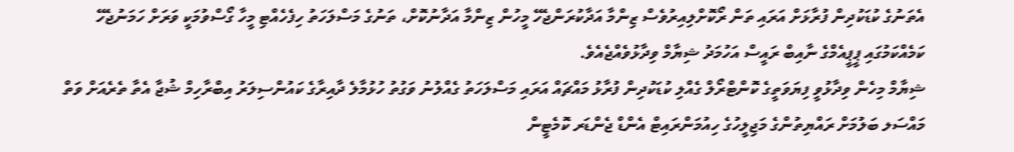އެތަނުގެ ކުޑަކުދިން ފުރާޅަށް އަރައި ތަން ރޯކޮށްލިއިރުވެސް ޒިންމާ އަދާކުރަންޖެހޭ މީހުން ޒިންމާ އަދާނުކޮށް، ތަނުގެ މަސްލަހަތު ހިފެހެއްޓި މީހާ ގޯސްވުމަކީ ވަރަށް ހަމަނުޖެހޭ ކަމެއްކަމުގައި ޕީޕީއެމްގެ ނާއިބް ރައީސް އަހުމަދު ޝިޔާމް ވިދާޅުވެއްޖެއެވެ.
ޝިޔާމް މިހެން ވިދާޅުވީ ފިޔަވަތީގެ ކޮންޓްރޯލް ގެއްލި ކުޑަކުދިން ފުރާޅު މައްޗައް އަރައި މަސްލަހަތު ގެއްލުނު ވަގުތު ހުޅުމާލެ ދާއިރާގެ ކައުންސިލަރު އިބްރާހިމް ޝުޖާ އެތާ ތެރެއަށް ވަތް މައްސަލ ބަލުމަށް ރައްޔިތުންގެ މަޖިލީހުގެ ހިއުމަންރައިޓް އެންޑް ޖެންޑަރ ކޮމެޓީން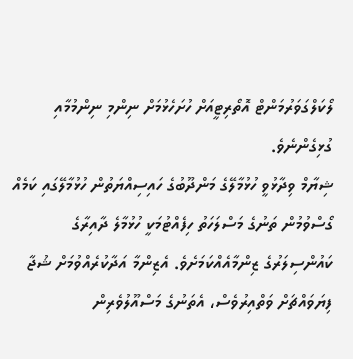ލޯކަލްގަވަރުމަންޓް އޮތޯރިޓީއަށް ހުށަހެޅުމަށް ނިންމި ނިންމުމާއި ގުޅިގެންނެވެ.
ޝިޔާމް ވިދާޅުވީ ހުޅުމާލޭގެ މަންދޫބުގެ ހައިސިއްޔަތުން ހުޅުމާލޭގައި ކަމެއް ގޯސްވުމުން ތަނުގެ މަސްލަހަތު ހިފެއްޓުމަކީ ހުޅުމާލެ ދާއިރާގެ ކައުންސިލަރުގެ ޒިންމާއެއްކަމަށެވެ. އެޒިންމާ އަދާކުރެއްވުމަށް ޝުޖާ ފިޔަވައްޗަށް ވަތްއިރުވެސް، އެތަނުގެ މަސްއޫލުވެރިން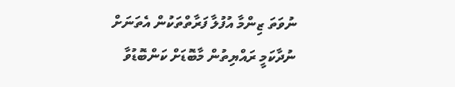ނުވަތަ ޒިންމާ އުފުލާ ފަރާތްތަކުން އެތަނަށް ނުދާކަމީ ރައްޔިތުން މާބޮޑަށް ކަންބޮޑުވާ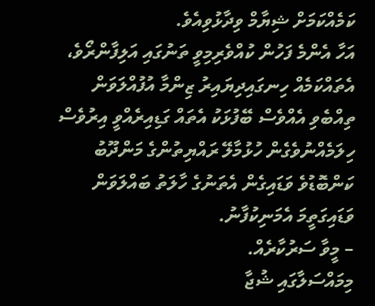ކަމެއްކަމަށް ޝިޔާމް ވިދާޅުވިއެވެ.
އަހާ އެންމެ ފަހުން ކުއްވެރިމިވީ ތަނުގައި އަލިފާންރޯވެ، އެތައްކަމެއް ހިނގައިދިޔައިރު ޒިންމާ އުފުއްލަވަން ތިއްބެވި އެއްވެސް ބޭފުޅަކު އެތައް ގަޑިއިރެއްވީ އިރުވެސް ހިލަމެއްނުވެގެން ހުޅުމާލޭ ރައްޔިތުންގެ މަންދޫބު ކަންބޮޑުވެ ވަޑައިގެން އެތަނުގެ ހާލަތު ބައްލަވަން ވަޑައިގަތީމަ އެމަނިކުފާނު.
– މީވާ ސަރުކާރެއް.
މިމައްސަލާގައި ޝުޖާ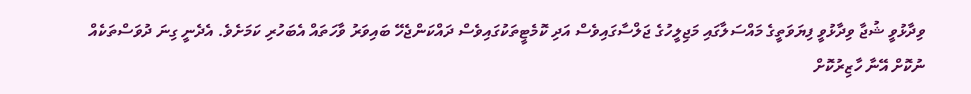ވިދާޅުވީ ޝުޖާ ވިދާޅުވީ ފިޔަވަތީގެ މައްސަލާގައި މަޖިލީހުގެ ޖަލްސާގައިވެސް އަދި ކޮމެޓީތަކުގައިވެސް ދައްކަންޖެހޭ ބައިވަރު ވާހަތައް އެބަހުރި ކަމަށެވެ. އެދެނީ ގިނަ ދުވަސްތަކެއް ނުކޮށް އޭނާ ހާޒިރުކޮށް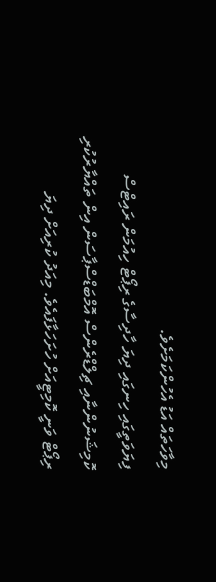މިވާހަތައް އަޑު އެހުންކަމަށެވެ.
ފިޔަވަތީގައި ހިނގައި ދިޔަ ހާދިސާގެ ރިޕޯޓް ހިއުމަން ރައިޓްސް ކޮމިޝަނުންނާއި ޗިލްޑްރެންސް އޮމްބަޑްސްޕާސަން އިން ތައްޔާރުކުރި ރިޕޯޓް ވަނީ ކޮމިޓީއަށް ހުށަހަޅާފައެވެ. މިއަދު ކުރިއަށް ދިޔަ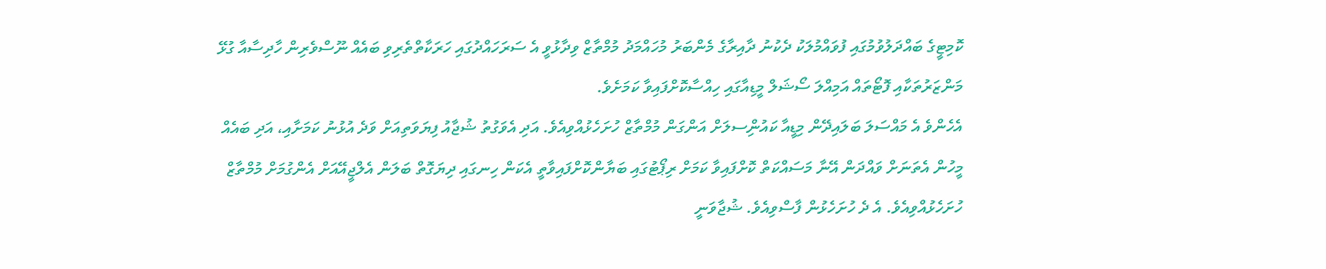ކޮމިޓީގެ ބައްދަލުވުމުގައި ފުވައްމުލަކު ދެކުނު ދާއިރާގެ މެންބަރު މުހައްމަދު މުމްތާޒް ވިދާޅުވީ އެ ސަރަހައްދުގައި ހަރަކާތްތެރިވި ބައެއް ނޫސްވެރިން ހާދިސާއާ ގުޅޭ މަންޒަރުތަކާއި ފޮޓޯތައް އަމިއްލަ ސޯޝަލް މީޑިއާގައި ހިއްސާކޮށްފައިވާ ކަމަށެވެ.
އެހެންވެ އެ މައްސަލަ ބަލައިދޭން މިޑީއާ ކައުންިސލަށް އަންގަން މުމްތާޒް ހުށަހެޅުއްވިއެވެ. އަދި އެވަގުތު ޝުޖާއު ފިޔަވަތިއަށް ވަދެ އުޅުނު ކަމަށާއި، އަދި ބައެއް މީހުން އެތަނަށް ވައްދަން އޭނާ މަސައްކަތް ކޮށްފައިވާ ކަމަށް ރިޕޯޓުގައި ބަޔާންކޮށްފައިވާތީ އެކަން ހިނގައި ދިޔަގޮތް ބަލަން އެލްޖީއޭއަށް އެންގުމަށް މުމްތާޒް ހުށަހެޅުއްވިއެވެ. އެ ދެ ހުށަހެޅުން ފާސްވިއެވެ. ޝުޖާވަނީ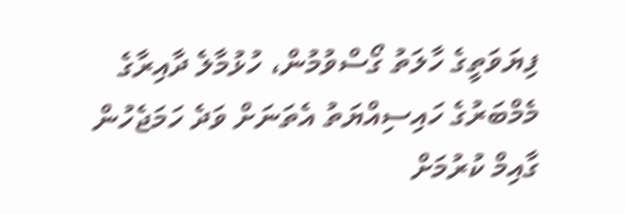ފިޔަވަތީގެ ހާލަތު ގޯސްވުމުން، ހުޅުމާލެ ދާއިރާގެ މެމްބަރުގެ ހައިސިއްޔަތު އެތަނަށް ވަދެ ހަމަޖެހުން ގާއިމް ކުރުމަށް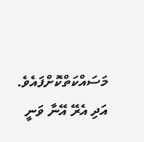މަސައްކަތްކޮށްފައެވެ. އަދި އެރޭ އޭނާ ވަނީ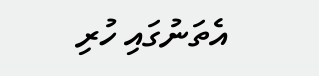އެތަނުގައި ހުރި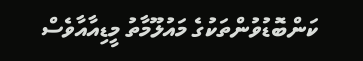ކަންބޮޑުވުންތަކުގެ މައުލޫމާތު މީޑިއާއާވެސް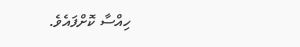ހިއްސާ ކޮށްފައެވެ.